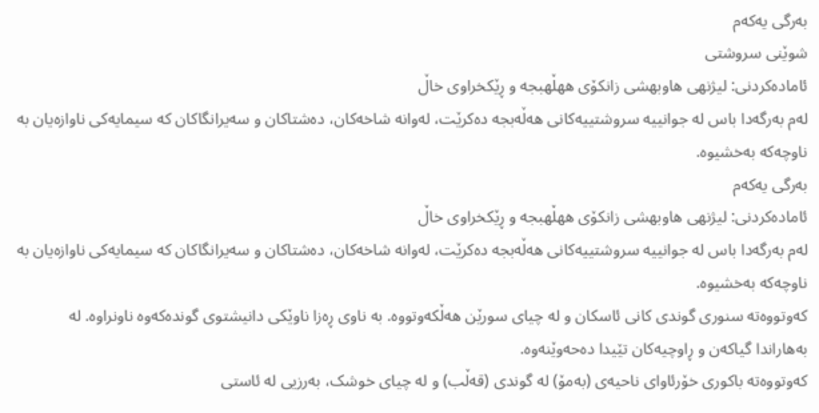بەرگی یەکەم
شوێنی سروشتی
ئامادەکردنی: لیژنهی هاوبهشی زانكۆی ههڵهبجه و ڕێكخراوی خاڵ
لەم بەرگەدا باس لە جوانییە سروشتییەکانی هەڵەبجە دەکرێت، لەوانە شاخەکان، دەشتاکان و سەیرانگاکان کە سیمایەکی ناوازەیان بە ناوچەکە بەخشیوە.
بەرگی یەکەم
ئامادەکردنی: لیژنهی هاوبهشی زانكۆی ههڵهبجه و ڕێكخراوی خاڵ
لەم بەرگەدا باس لە جوانییە سروشتییەکانی هەڵەبجە دەکرێت، لەوانە شاخەکان، دەشتاکان و سەیرانگاکان کە سیمایەکی ناوازەیان بە ناوچەکە بەخشیوە.
کەوتووەتە سنوری گوندی کانی ئاسکان و لە چیای سورێن هەڵکەوتووە. بە ناوی ڕەزا ناوێکی دانیشتوی گوندەکەوە ناونراوە. لە بەهاراندا گیاکەن و ڕاوچیەکان تێیدا دەحەوێنەوە.
کەوتووەتە باکوری خۆرئاوای ناحیەی (بەمۆ) لە گوندی (قەڵب) و لە چیای خوشک، بەرزیی لە ئاستی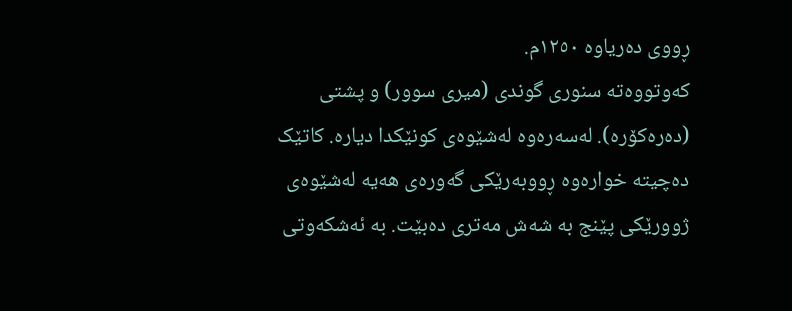ڕووی دەریاوه ١٢٥٠م.
کەوتووەتە سنوری گوندی (میری سوور) و پشتی (دەرەکۆرە). لەسەرەوە لەشێوەی کونێکدا دیارە. کاتێک دەچیتە خوارەوە ڕووبەرێکی گەورەی هەیە لەشێوەی ژوورێکی پێنج بە شەش مەتری دەبێت. بە ئەشکەوتی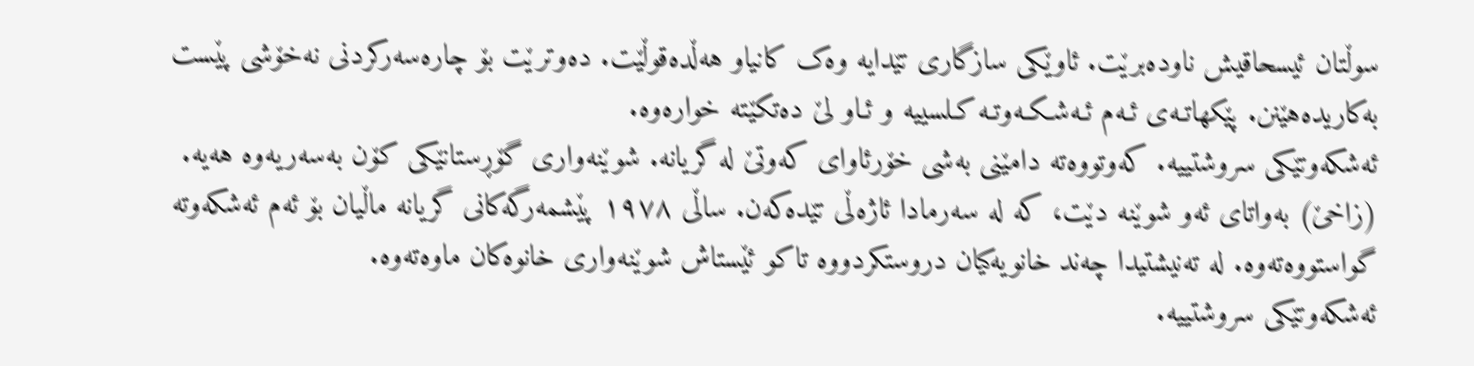سوڵتان ئیسحاقیش ناودەبرێت. ئاوێکی سازگاری تێدایە وەک کانیاو هەڵدەقوڵێت. دەوترێت بۆ چارەسەرکردنی نەخۆشی پێست بەکاریدەهێنن. پێکهاتـەی ئـەم ئـەشـکـەوتـە کـلسییە و ئـاو لێ دەتکێتە خوارەوە.
ئەشکەوتێکی سروشتییە. کەوتووەتە دامێنی بەشی خۆرئاوای کەوتێ لە گریانە. شوێنەواری گۆڕستانێکی کۆن بەسەریەوە هەیە. (زاخێ) بەواتای ئەو شوێنە دێت، کە لە سەرمادا ئاژەڵی تێدەکەن. ساڵی ١٩٧٨ پێشمەرگەکانی گریانە ماڵیان بۆ ئەم ئەشکەوتە گواستووەتەوە. لە تەنیشتیدا چەند خانویەکیان دروستکردووە تاکو ئێستاش شوێنەواری خانوەکان ماوەتەوە.
ئەشکەوتێکی سروشتییە.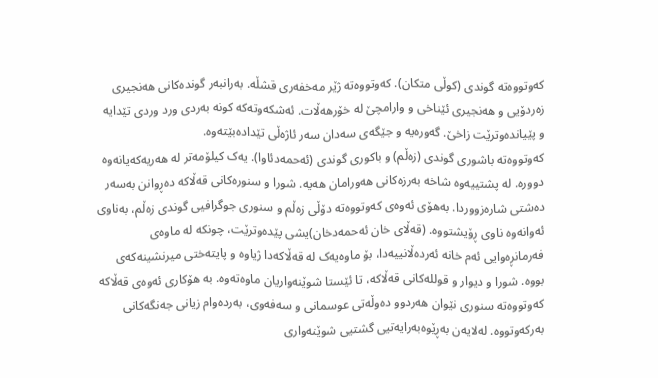کەوتووەتە گوندی (کوڵی متکان). کەوتووەتە ژێر مەخفەری قشڵە. بەرانبەر گوندەکانی هەنجیری زەردۆیی و هەنجیری ئێناخی و وارامچێ لە خۆرهەڵات. ئەشکەوتەکە کونە بەردی ورد وردی تێدایە و پێیاندەوترێت زاخێ. گەورەیە و جێگەی سەدان سەر ئاژەڵی تێدادەبێتەوە.
کەوتووەتە باشورى گوندى (زەڵم) و باکورى گوندى (ئەحمەدئاوا). یەک کیلۆمەتر لە هەریەکەیانەوە دوورە. لە پشتییەوە شاخە بەرزەکانی هەورامان هەیە. شورا و سنورەکانی قەڵاکە دەڕوانن بەسەر دەشتى شارەزووردا. بەهۆی ئەوەی کەوتووەتە دۆڵى زەڵم و سنورى جوگرافیى گوندی زەڵم، بەناوی ئەوانەوە ناوی ڕۆیشتووە. (قەڵاى خان ئەحمەدخان)یشی پێدەوترێت، چونکە لە ماوەی فەرمانڕەوایی ئەم خانە ئەردەڵانییەدا، بۆ ماوەیەک لە قەڵاکەدا ژياوە و پايتەختى ميرنشينەکەى بووە. شورا و ديوار و قوللەکانى قەڵاکە، تا ئێستا شوێنەواریان ماوەتەوە. بە هۆکارى ئەوەی قەڵاکە کەوتووەتە سنوری نێوان هەردوو دەوڵەتى عوسمانى و سەفەوی، بەردەوام زیانی جەنگەکانی بەرکەوتووە. لەلايەن بەڕێوەبەرايەتیى گشتیى شوێنەوارى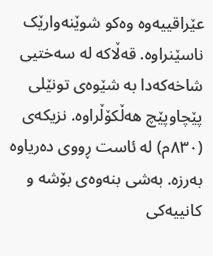عێراقيیەوە وەکو شوێنەوارێک ناسێنراوە. قەڵاکە لە سەختیى شاخەکەدا بە شێوەى تونێلى پێچاوپێچ هەڵکۆڵراوە. نزيکەى (٨٣٠م) لە ئاست ڕووى دەرياوە بەرزە. بەشی بنەوەی بۆشە و کانييەکى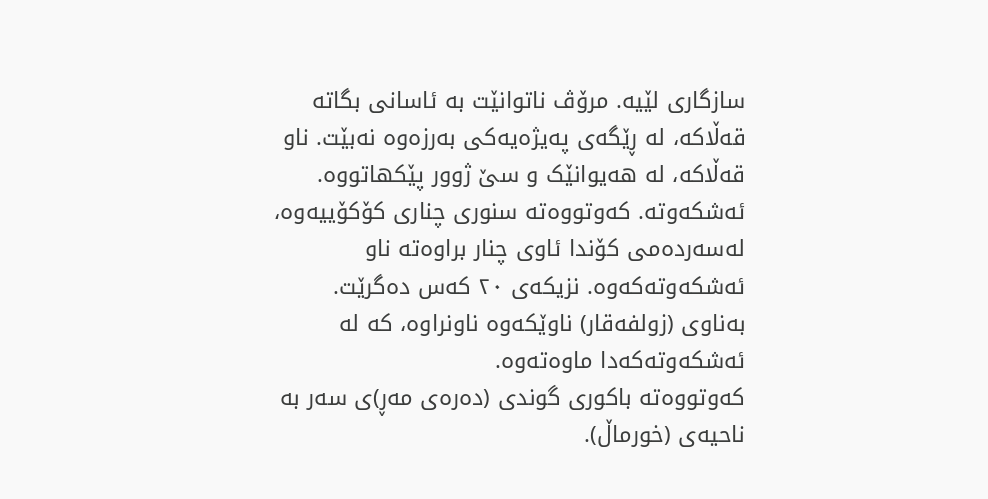سازگارى لێيە. مرۆڤ ناتوانێت بە ئاسانى بگاتە قەڵاکه، لە ڕێگەى پەيژەيەکى بەرزەوە نەبێت. ناو قەڵاکە، لە هەيوانێک و سێ ژوور پێکهاتووە.
ئەشکەوته. کەوتووەتە سنورى چنارى کۆکۆییەوە، لەسەردەمى کۆندا ئاوى چنار براوەتە ناو ئەشکەوتەکەوه. نزیکەى ٢٠ کەس دەگرێت. بەناوی (زولفەقار) ناوێکەوە ناونراوه، کە لە ئەشکەوتەکەدا ماوەتەوه.
کەوتووەتە باکوری گوندی (دەرەی مەڕ)ی سەر به ناحیەی (خورماڵ).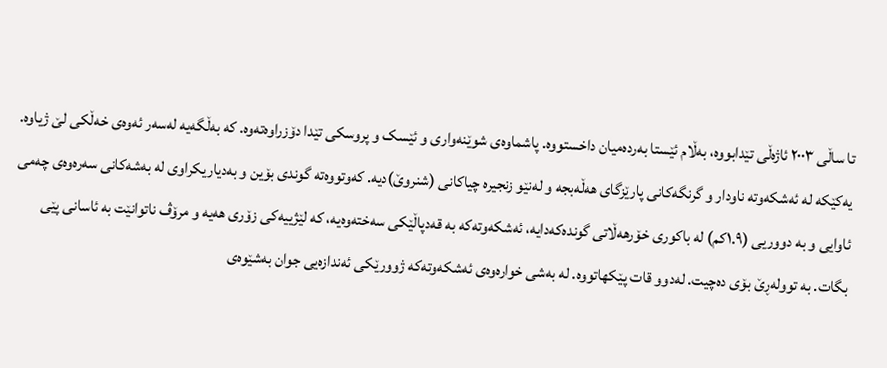تا ساڵی ٢٠٠٣ ئاژەڵی تێدابووه، بەڵام ئێستا بەردەمیان داخستووە. پاشماوەی شوێنەواری و ئێسک و پروسکی تێدا دۆزراوەتەوە. کە بەڵگەیە لەسەر ئەوەی خەڵکی لێ ژیاوە.
يەکێکە لە ئەشکەوتە ناودار و گرنگەکانى پارێزگاى هەڵەبجە و لەنێو زنجيرە چياکانى (شنروێ)دیە. کەوتووەتە گوندى بۆين و بەدياريکراوى لە بەشەکانى سەرەوەى چەمى ئاوايى و بە دووریى (١.٩کم) لە باکورى خۆرهەڵاتى گوندەکەدايە، ئەشکەوتەکە بە قەدپاڵێکى سەختەوەيە، کە لێژييەکى زۆرى هەيە و مرۆڤ ناتوانێت بە ئاسانى پێى بگات. بە توولەڕێ بۆی دەچیت. لەدوو قات پێکهاتووه. له بەشى خوارەوەى ئەشکەوتەکە ژوورێکى ئەندازەیى جوان بەشێوەى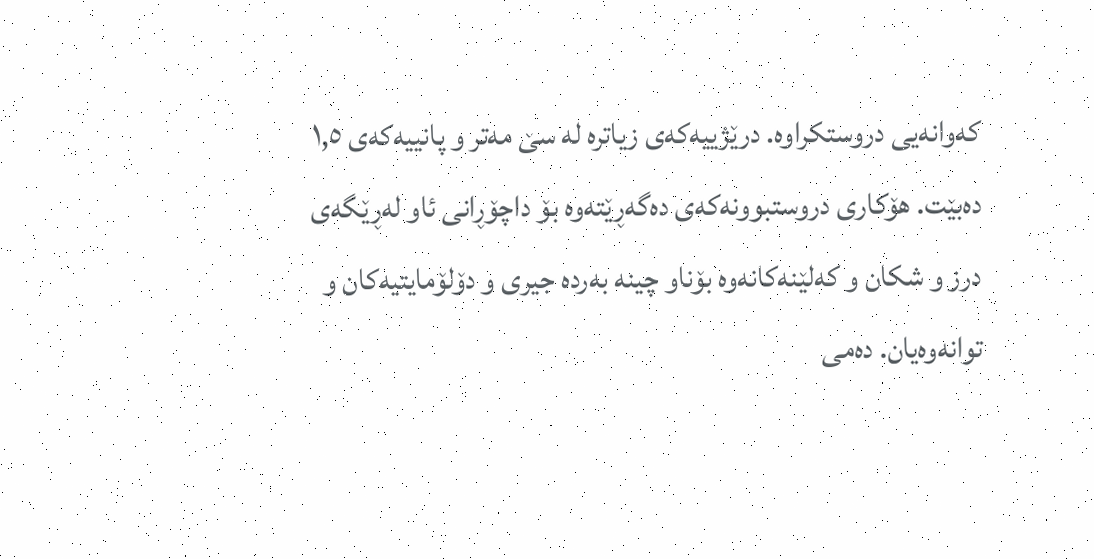کەوانەیى دروستکراوه. درێژییەکەى زیاترە لە سێ مەتر و پانییەکەى ١,٥ دەبێت. هۆکارى دروستبوونەکەى دەگەڕێتەوە بۆ داچۆڕانى ئاو لەڕێگەى درز و شکان و کەلێنەکانەوە بۆناو چينە بەردە جيرى و دۆلۆمايتيەکان و توانەوەيان. دەمى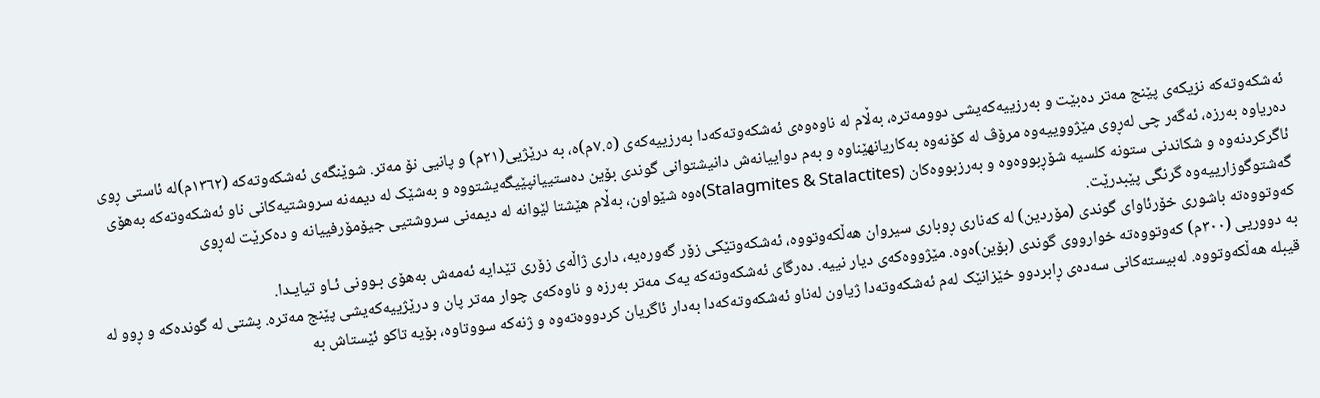ئەشکەوتەکە نزيکەى پێنج مەتر دەبێت و بەرزييەکەيشى دوومەترە، بەڵام لە ناوەوەى ئەشکەوتەکەدا بەرزييەکەى (٧.٥م)ە، بە درێژیى(٢١م) و پانیى نۆ مەتر. شوێنگەى ئەشکەوتەکە (١٣٦٢م)لە ئاستى ڕوى دەرياوە بەرزە، ئەگەر چى لەڕوى مێژووييەوە مرۆڤ لە کۆنەوە بەکاريانهێناوە و بەم دواييانەش دانيشتوانى گوندى بۆين دەستييانپێیگەيشتووە و بەشێک لە ديمەنە سروشتيەکانى ناو ئەشکەوتەکە بەهۆى ئاگرکردنەوە و شکاندنى ستونە کلسيە شۆڕبووەوە و بەرزبووەکان (Stalagmites & Stalactites)ەوە شێواون، بەڵام هێشتا لێوانە لە ديمەنى سروشتیى جيۆمۆرفييانە و دەکرێت لەڕوى گەشتوگوزارييەوە گرنگى پێبدرێت.
کەوتووەتە باشوری خۆرئاوای گوندی (مۆردین) لە کەناری ڕوباری سیروان هەڵکەوتووە، ئەشکەوتێکی زۆر گەورەیە، داری ژاڵەی زۆری تێدایە ئەمەش بەهۆی بـوونی ئـاو تیایـدا.
بە دووریی (٣٠٠م) کەوتووەتە خوارووی گوندی (بۆین)ەوە. مێژووەکەی دیار نییە. دەرگای ئەشکەوتەکە یەک مەتر بەرزە و ناوەکەی چوار مەتر پان و درێژییەکەیشی پێنج مەترە. پشتی لە گوندەکە و ڕوو لە قیبلە هەڵکەوتووە. لەبیستەکانی سەدەی ڕابردوو خێزانێک لەم ئەشکەوتەدا ژیاون لەناو ئەشکەوتەکەدا بەدار ئاگریان کردووەتەوە و ژنەکە سووتاوە، بۆیە تاکو ئێستاش بە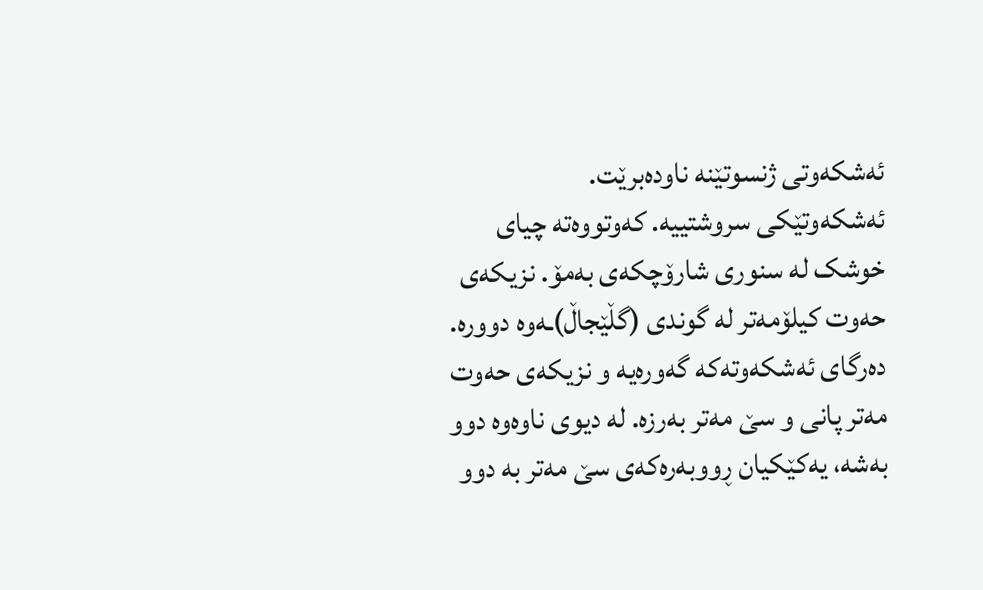ئەشکەوتی ژنسوتێنە ناودەبرێت.
ئەشکەوتێکى سروشتییە. کەوتووەتە چیای خوشک لە سنورى شارۆچکەی بەمۆ. نزیکەی حەوت کیلۆمەتر لە گوندى (گڵێجاڵ)ـەوە دوورە. دەرگاى ئەشکەوتەکە گەورەیە و نزیکەی حەوت مەتر پانى و سێ مەتر بەرزە. لە دیوی ناوەوە دوو بەشە، یەکێکیان ڕووبەرەکەى سێ مەتر بە دوو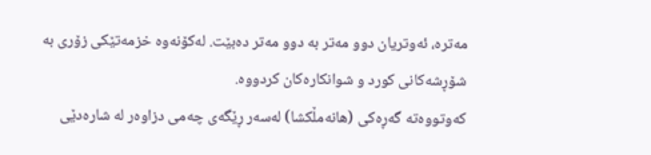مەترە، ئەوتریان دوو مەتر بە دوو مەتر دەبێت. لەکۆنەوە خزمەتێکى زۆرى بە شۆڕشەکانى کورد و شوانکارەکان کردووە.
کەوتووەتە گەڕەکی (هانەمڵکشا) لەسەر ڕێگەی چەمی دزاوەر لە شارەدێی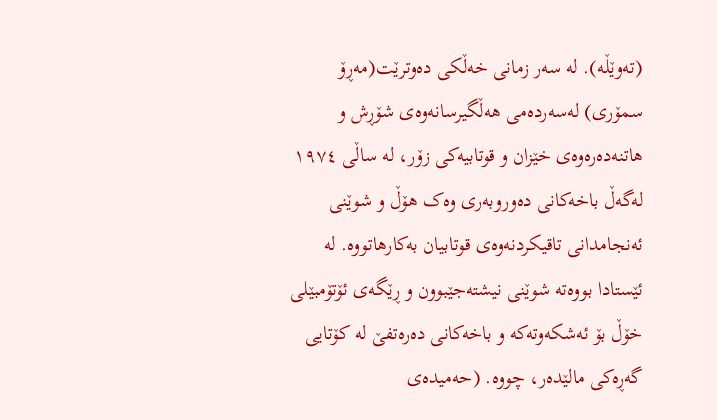(تەوێڵە). لە سەر زمانی خەڵکی دەوترێت(مەڕۆ سمۆری) لەسەردەمی هەڵگیرسانەوەی شۆڕش و هاتنەدەرەوەی خێزان و قوتابیەکی زۆر، لە ساڵی ١٩٧٤ لەگەڵ باخەکانی دەوروبەری وەک هۆڵ و شوێنی ئەنجامدانی تاقیکردنەوەی قوتابیان بەکارهاتووە. لە ئێستادا بووەتە شوێنی نیشتەجێبوون و ڕێگەی ئۆتۆمبێلی خۆڵ بۆ ئەشکەوتەکە و باخەکانی دەرەتفێ لە کۆتایی گەڕەکی مالێدەر، چووە. (حەمیدەی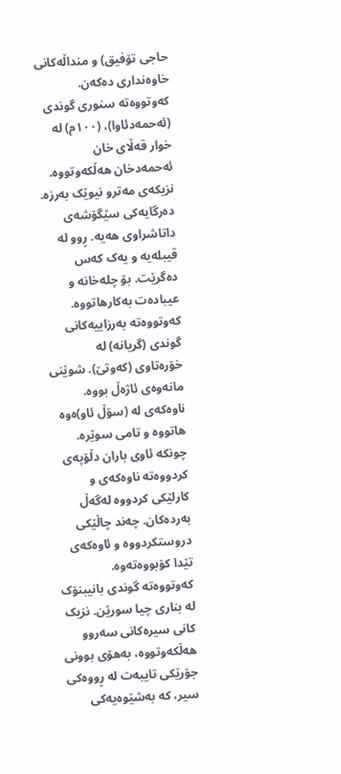حاجی تۆفیق) و منداڵەکانی خاوەنداری دەکەن.
کەوتووەتە سنوری گوندی (ئەحمەدئاوا)، (١٠٠م) لە خوار قەڵای خان ئەحمەدخان هەڵکەوتووە. نزیکەی مەترو نیوێک بەرزە. دەرگایەکی سێگۆشەی داتاشراوی هەیە. ڕوو لە قیبلەیە و یەک کەس دەگرێت. بۆ چلەخانە و عیبادەت بەکارهاتووە.
کەوتووەتە بەرزاییەکانی گوندی (گریانە) لە خۆرەتاوی (کەوتێ). شوێنی مانەوەی ئاژەڵ بووە. ناوەکەی لە (سۆڵ ئاو)ەوە هاتووە و تامی سوێرە. چونکە ئاوی باران دڵۆپەی کردووەتە ناوەکەی و کارلێکی کردووە لەگەڵ بەردەکان. چەند چاڵێکی دروستکردووە و ئاوەکەی تێدا کۆبووەتەوە.
کەوتووەتە گوندی بانیبنۆک لە بناری چیا سورێن. نزیک کانی سیرەکانی سەروو هەڵکەوتووە، بەهۆی بوونی جۆرێکی تایبەت لە ڕووەکی سیر، کە بەشێوەیەکی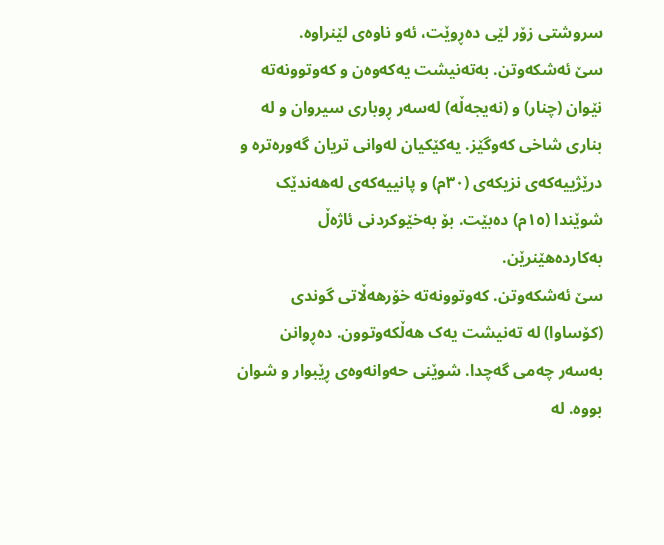سروشتی زۆر لێی دەڕوێت، ئەو ناوەی لێنراوە.
سێ ئەشکەوتن. بەتەنیشت یەکەوەن و کەوتوونەتە نێوان (چنار) و (نەیجەڵە) لەسەر ڕوباری سیروان و لە بناری شاخی کەوگێز. یەکێکیان لەوانی تریان گەورەترە و درێژییەکەى نزیکەى (٣٠م) و پانییەکەى لەهەندێک شوێندا (١٥م) دەبێت. بۆ بەخێوکردنى ئاژەڵ بەکاردەهێنرێن.
سێ ئەشکەوتن. کەوتوونەتە خۆرهەڵاتی گوندی (کۆساوا) لە تەنیشت یەک هەڵکەوتوون. دەڕوانن بەسەر چەمی گەچدا. شوێنی حەوانەوەی ڕێبوار و شوان بووە. لە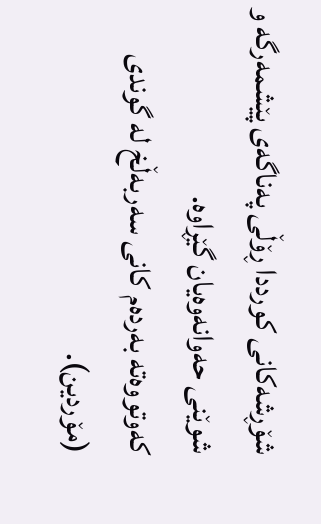شۆڕشەکانی کورددا ڕۆڵی پەناگەی پێشمەرگە و شوێنی حەوانەوەیان گێڕاوە.
کەوتووەتە بەردەم کانی سەربەڵخ لە گوندی (مۆردین).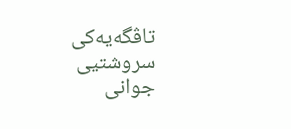تاڤگەیەکی سروشتیی جوانی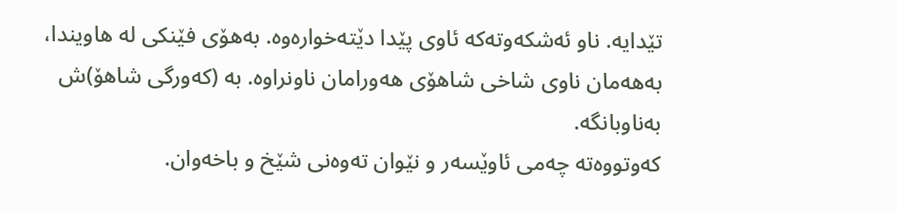تێدایە. ناو ئەشکەوتەکە ئاوی پێدا دێتەخوارەوە. بەهۆی فێنکی لە هاویندا، بەهەمان ناوی شاخی شاهۆی هەورامان ناونراوە. بە (کەورگی شاهۆ)ش بەناوبانگە.
کەوتووەتە چەمی ئاوێسەر و نێوان تەوەنی شێخ و باخەوان.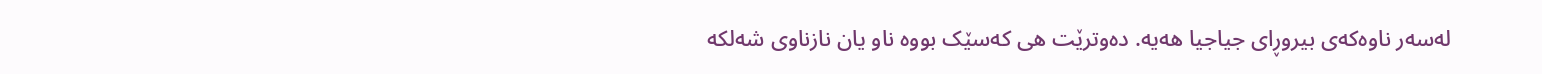لەسەر ناوەکەی بیروڕای جیاجیا هەیە. دەوترێت هی کەسێک بووە ناو یان نازناوی شەلکە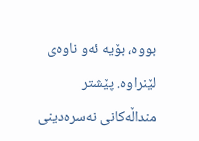بووە، بۆیە ئەو ناوەی لێنراوە. پێشتر منداڵەکانی نەسرەدینی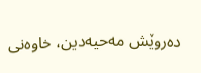دەروێش مەحیەدین، خاوەنی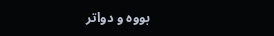بووە و دواتر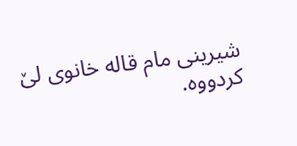شیرینی مام قالە خانوی لێ کردووە.